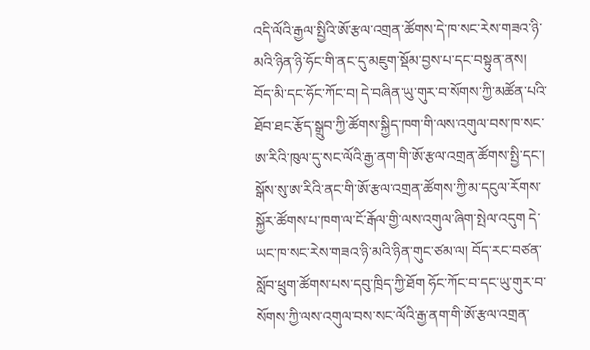འདི་ལོའི་རྒྱལ་སྤྱིའི་ཨོ་རྩལ་འགྲན་ཚོགས་དེ་ཁ་སང་རེས་གཟའ་ཉི་མའི་ཉིན་ཉི་ཧོང་གི་ནང་དུ་མཇུག་སྡོམ་བྱས་པ་དང་བསྟུན་ནས། བོད་མི་དང་ཧོང་ཀོང་བ། དེ་བཞིན་ཡུ་གུར་བ་སོགས་ཀྱི་མཚོན་པའི་ཐོབ་ཐང་རྩོད་སྒྲུབ་ཀྱི་ཚོགས་སྐྱིད་ཁག་གི་ལས་འགུལ་བས་ཁ་སང་ཨ་རིའི་ཁུལ་དུ་སང་ལོའི་རྒྱ་ནག་གི་ཨོ་རྩལ་འགྲན་ཚོགས་སྤྱི་དང་། སྒོས་སུ་ཨ་རིའི་ནང་གི་ཨོ་རྩལ་འགྲན་ཚོགས་ཀྱི་མ་དངུལ་རོགས་སྐྱོར་ཚོགས་པ་ཁག་ལ་ངོ་རྒོལ་གྱི་ལས་འགུལ་ཞིག་སྤེལ་འདུག དེ་ཡང་ཁ་སང་རེས་གཟའ་ཉི་མའི་ཉིན་གུང་ཙམ་ལ། བོད་རང་བཙན་སློབ་ཕྲུག་ཚོགས་པས་དབུ་ཁྲིད་ཀྱི་ཐོག ཧོང་ཀོང་བ་དང་ཡུ་གུར་བ་སོགས་ཀྱི་ལས་འགུལ་བས་སང་ལོའི་རྒྱ་ནག་གི་ཨོ་རྩལ་འགྲན་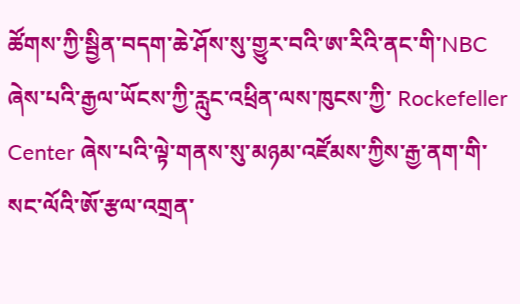ཚོགས་ཀྱི་སྦྱིན་བདག་ཆེ་ཤོས་སུ་གྱུར་བའི་ཨ་རིའི་ནང་གི་NBC ཞེས་པའི་རྒྱལ་ཡོངས་ཀྱི་རླུང་འཕྲིན་ལས་ཁུངས་ཀྱི་ Rockefeller Center ཞེས་པའི་ལྟེ་གནས་སུ་མཉམ་འཛོམས་ཀྱིས་རྒྱ་ནག་གི་སང་ལོའི་ཨོ་རྩལ་འགྲན་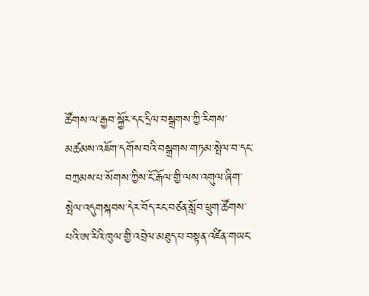ཚོགས་ལ་རྒྱབ་སྐྱོར་དང་དྲིལ་བསྒྲགས་ཀྱི་རིགས་མཚམས་འཇོག་དགོས་བའི་བསྒྲགས་གཏམ་སྤེལ་བ་དང་བཀྲམས་པ་སོགས་ཀྱིས་ངོ་རྒོལ་གྱི་ལས་འགུལ་ཞིག་སྤེལ་འདུགསྐབས་དེར་བོད་རང་བཙན་སློབ་ཕྲུག་ཚོགས་པའི་ཨ་རིའི་ཁུལ་གྱི་འབྲེལ་མཐུད་པ་བསྟན་འཛིན་གཡང་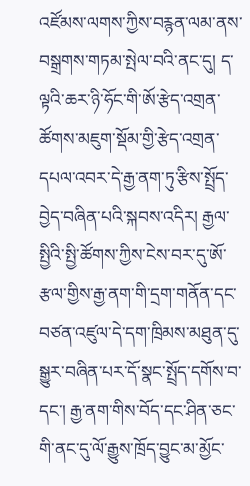འཛོམས་ལགས་ཀྱིས་བརྙན་ལམ་ནས་བསྒྲགས་གཏམ་སྤེལ་བའི་ནང་དུ། ད་ལྟའི་ཆར་ཉི་ཧོང་གི་ཨོ་རྩེད་འགྲན་ཚོགས་མཇུག་སྡོམ་གྱི་རྩེད་འགྲན་དཔལ་འབར་དེ་རྒྱ་ནག་ཏུ་རྩིས་སྤྲོད་བྱེད་བཞིན་པའི་སྐབས་འདིར། རྒྱལ་སྤྱིའི་སྤྱི་ཚོགས་ཀྱིས་ངེས་བར་དུ་ཨོ་རྩལ་གྱིས་རྒྱ་ནག་གི་དྲག་གནོན་དང་བཙན་འཛུལ་དེ་དག་ཁྲིམས་མཐུན་དུ་སྒྱུར་བཞིན་པར་དོ་སྣང་སྤྲོད་དགོས་བ་དང་། རྒྱ་ནག་གིས་བོད་དང་ཤིན་ཅང་གི་ནང་དུ་ལོ་རྒྱུས་ཁྲོད་བྱུང་མ་མྱོང་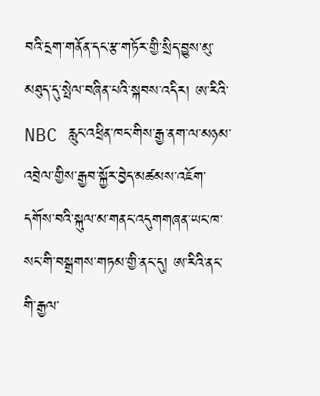བའི་དྲག་གནོན་དང་རྩ་གཏོར་གྱི་སྲིད་བྱུས་མུ་མཐུད་དུ་སྤེལ་བཞིན་པའི་སྐབས་འདིར། ཨ་རིའི་ NBC རླུང་འཕྲིན་ཁང་གིས་རྒྱ་ནག་ལ་མཉམ་འབྲེལ་གྱིས་རྒྱབ་སྐྱོར་བྱེད་མཚམས་འཇོག་དགོས་བའི་སྐུལ་མ་གནང་འདུགགཞན་ཡང་ཁ་སང་གི་བསྒྲགས་གཏམ་གྱི་ནང་དུ། ཨ་རིའི་ནང་གི་རྒྱལ་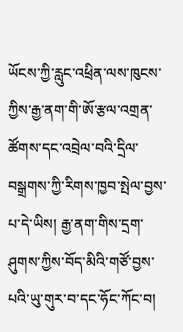ཡོངས་ཀྱི་རླུང་འཕྲིན་ལས་ཁུངས་ཀྱིས་རྒྱ་ནག་གི་ཨོ་རྩལ་འགྲན་ཚོགས་དང་འབྲེལ་བའི་དྲིལ་བསྒྲགས་ཀྱི་རིགས་ཁྱབ་སྤེལ་བྱས་པ་དེ་ཡིས། རྒྱ་ནག་གིས་དྲག་ཤུགས་ཀྱིས་བོད་མིའི་གཙོ་བྱས་པའི་ཡུ་གུར་བ་དང་ཧོང་ཀོང་བ།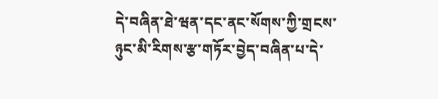དེ་བཞིན་ཐེ་ཝན་དང་ནང་སོགས་ཀྱི་གྲངས་ཉུང་མི་རིགས་རྩ་གཏོར་བྱེད་བཞིན་པ་དེ་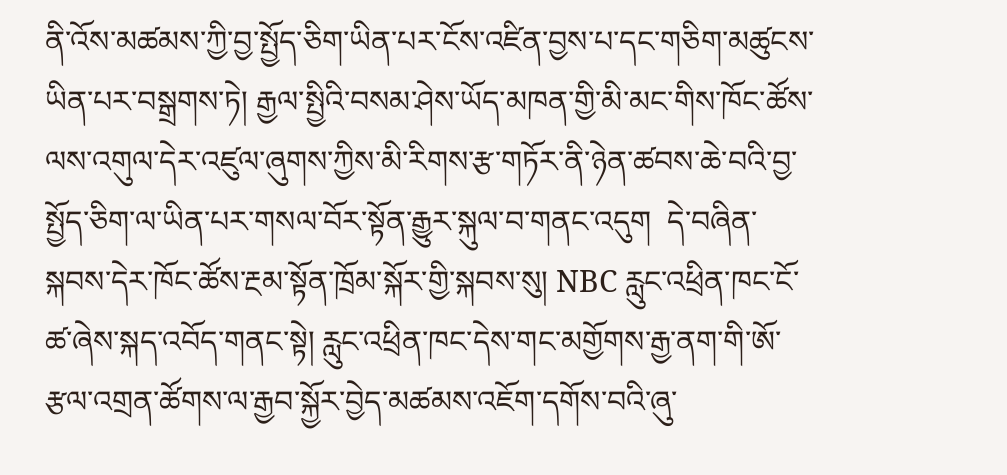ནི་འོས་མཚམས་ཀྱི་བྱ་སྤྱོད་ཅིག་ཡིན་པར་ངོས་འཛིན་བྱས་པ་དང་གཅིག་མཚུངས་ཡིན་པར་བསྒྲགས་ཏེ། རྒྱལ་སྤྱིའི་བསམ་ཤེས་ཡོད་མཁན་གྱི་མི་མང་གིས་ཁོང་ཚོས་ལས་འགུལ་དེར་འཛུལ་ཞུགས་ཀྱིས་མི་རིགས་རྩ་གཏོར་ནི་ཉེན་ཚབས་ཆེ་བའི་བྱ་སྤྱོད་ཅིག་ལ་ཡིན་པར་གསལ་བོར་སྟོན་རྒྱུར་སྐུལ་བ་གནང་འདུག  དེ་བཞིན་སྐབས་དེར་ཁོང་ཚོས་རྔམ་སྟོན་ཁྲོམ་སྐོར་གྱི་སྐབས་སུ། NBC རླུང་འཕྲིན་ཁང་ངོ་ཚ་ཞེས་སྐད་འབོད་གནང་སྟེ། རླུང་འཕྲིན་ཁང་དེས་གང་མགྱོགས་རྒྱ་ནག་གི་ཨོ་རྩལ་འགྲན་ཚོགས་ལ་རྒྱབ་སྐྱོར་བྱེད་མཚམས་འཇོག་དགོས་བའི་ཞུ་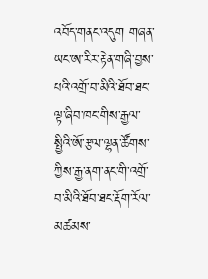འབོད་གནང་འདུག གཞན་ཡང་ཨ་རིར་རྟེན་གཞི་བྱས་པའི་འགྲོ་བ་མིའི་ཐོབ་ཐང་ལྟ་ཞིབ་ཁང་གིས་རྒྱལ་སྤྱིའི་ཨོ་རྩལ་ལྷན་ཚོགས་ཀྱིས་རྒྱ་ནག་ནང་གི་འགྲོ་བ་མིའི་ཐོབ་ཐང་རྡོག་རོལ་མཚམས་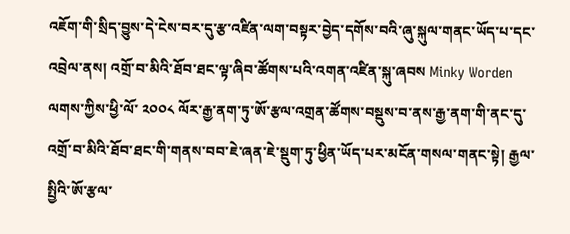འཇོག་གི་སྲིད་བྱུས་དེ་ངེས་བར་དུ་རྩ་འཛིན་ལག་བསྟར་བྱེད་དགོས་བའི་ཞུ་སྐུལ་གནང་ཡོད་པ་དང་འབྲེལ་ནས། འགྲོ་བ་མིའི་ཐོབ་ཐང་ལྟ་ཞིབ་ཚོགས་པའི་འགན་འཛིན་སྐུ་ཞབས Minky Worden ལགས་ཀྱིས་ཕྱི་ལོ་ ༢༠༠༨ ལོར་རྒྱ་ནག་ཏུ་ཨོ་རྩལ་འགྲན་ཚོགས་བསྡུས་བ་ནས་རྒྱ་ནག་གི་ནང་དུ་འགྲོ་བ་མིའི་ཐོབ་ཐང་གི་གནས་བབ་ཇེ་ཞན་ཇེ་སྡུག་ཏུ་ཕྱིན་ཡོད་པར་མངོན་གསལ་གནང་སྟེ། རྒྱལ་སྤྱིའི་ཨོ་རྩལ་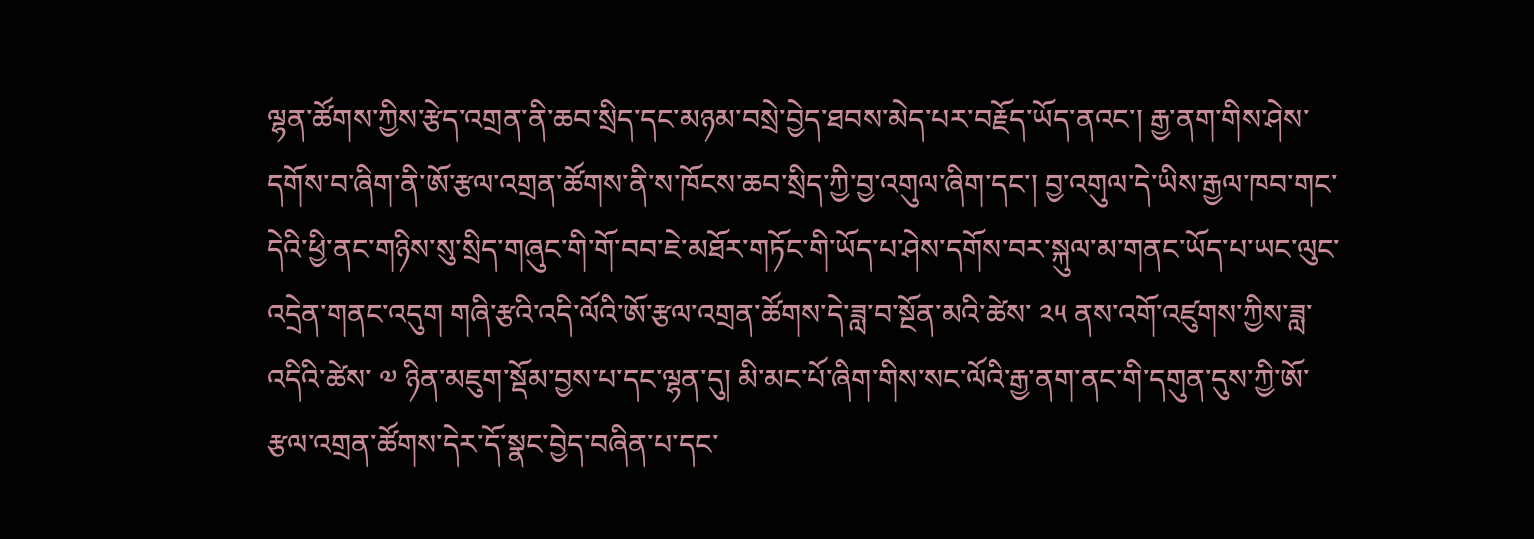ལྷན་ཚོགས་ཀྱིས་རྩེད་འགྲན་ནི་ཆབ་སྲིད་དང་མཉམ་བསྲེ་བྱེད་ཐབས་མེད་པར་བརྗོད་ཡོད་ནའང་། རྒྱ་ནག་གིས་ཤེས་དགོས་བ་ཞིག་ནི་ཨོ་རྩལ་འགྲན་ཚོགས་ནི་ས་ཁོངས་ཆབ་སྲིད་ཀྱི་བྱ་འགུལ་ཞིག་དང་། བྱ་འགུལ་དེ་ཡིས་རྒྱལ་ཁབ་གང་དེའི་ཕྱི་ནང་གཉིས་སུ་སྲིད་གཞུང་གི་གོ་བབ་ཇེ་མཐོར་གཏོང་གི་ཡོད་པ་ཤེས་དགོས་བར་སྐུལ་མ་གནང་ཡོད་པ་ཡང་ལུང་འདྲེན་གནང་འདུག གཞི་རྩའི་འདི་ལོའི་ཨོ་རྩལ་འགྲན་ཚོགས་དེ་ཟླ་བ་སྔོན་མའི་ཚེས་ ༢༥ ནས་འགོ་འཛུགས་ཀྱིས་ཟླ་འདིའི་ཚེས་ ༧ ཉིན་མཇུག་སྡོམ་བྱས་པ་དང་ལྷན་དུ། མི་མང་པོ་ཞིག་གིས་སང་ལོའི་རྒྱ་ནག་ནང་གི་དགུན་དུས་ཀྱི་ཨོ་རྩལ་འགྲན་ཚོགས་དེར་དོ་སྣང་བྱེད་བཞིན་པ་དང་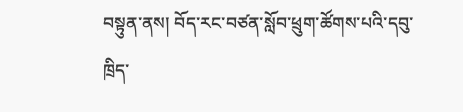བསྟུན་ནས། བོད་རང་བཙན་སློབ་ཕྲུག་ཚོགས་པའི་དབུ་ཁྲིད་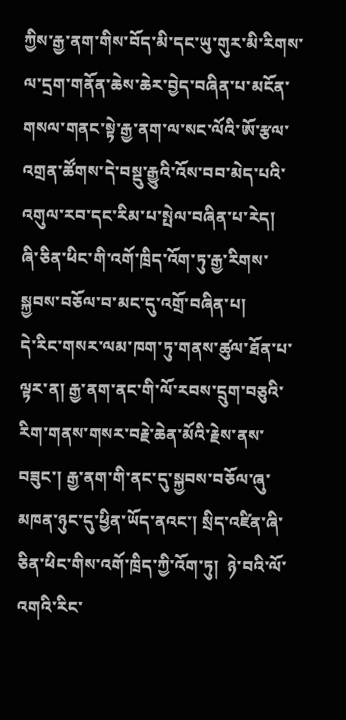ཀྱིས་རྒྱ་ནག་གིས་བོད་མི་དང་ཡུ་གུར་མི་རིགས་ལ་དྲག་གནོན་ཆེས་ཆེར་བྱེད་བཞིན་པ་མངོན་གསལ་གནང་སྟེ་རྒྱ་ནག་ལ་སང་ལོའི་ཨོ་རྩལ་འགྲན་ཚོགས་དེ་བསྡུ་རྒྱུའི་འོས་བབ་མེད་པའི་འགུལ་རབ་དང་རིམ་པ་སྤེལ་བཞིན་པ་རེད།
ཞི་ཅིན་ཕིང་གི་འགོ་ཁྲིད་འོག་ཏུ་རྒྱ་རིགས་སྐྱབས་བཅོལ་བ་མང་དུ་འགྲོ་བཞིན་པ།
དེ་རིང་གསར་ལམ་ཁག་ཏུ་གནས་ཚུལ་ཐོན་པ་ལྟར་ན། རྒྱ་ནག་ནང་གི་ལོ་རབས་དྲུག་བཅུའི་རིག་གནས་གསར་བརྗེ་ཆེན་མོའི་རྗེས་ནས་བཟུང་། རྒྱ་ནག་གི་ནང་དུ་སྐྱབས་བཅོལ་ཞུ་མཁན་ཉུང་དུ་ཕྱིན་ཡོད་ནའང་། སྲིད་འཛིན་ཞི་ཅིན་ཕིང་གིས་འགོ་ཁྲིད་ཀྱི་འོག་ཏུ།  ཉེ་བའི་ལོ་འགའི་རིང་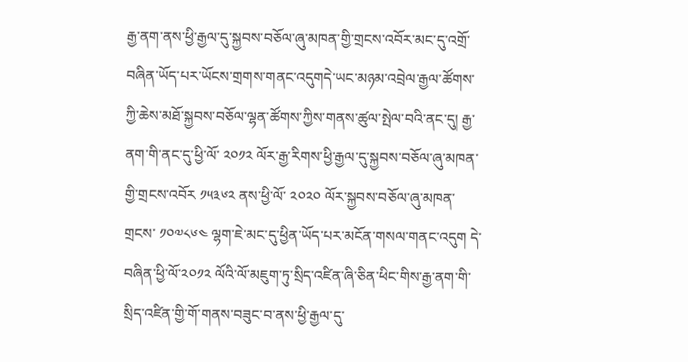རྒྱ་ནག་ནས་ཕྱི་རྒྱལ་དུ་སྐྱབས་བཅོལ་ཞུ་མཁན་གྱི་གྲངས་འབོར་མང་དུ་འགྲོ་བཞིན་ཡོད་པར་ཡོངས་གྲགས་གནང་འདུགདེ་ཡང་མཉམ་འབྲེལ་རྒྱལ་ཚོགས་ཀྱི་ཆེས་མཐོ་སྐྱབས་བཅོལ་ལྷན་ཚོགས་ཀྱིས་གནས་ཚུལ་སྤེལ་བའི་ནང་དུ། རྒྱ་ནག་གི་ནང་དུ་ཕྱི་ལོ་ ༢༠༡༢ ལོར་རྒྱ་རིགས་ཕྱི་རྒྱལ་དུ་སྐྱབས་བཅོལ་ཞུ་མཁན་གྱི་གྲངས་འབོར ༡༥༣༦༢ ནས་ཕྱི་ལོ་ ༢༠༢༠ ལོར་སྐྱབས་བཅོལ་ཞུ་མཁན་གྲངས་ ༡༠༧༨༦༤ ལྷག་ཇེ་མང་དུ་ཕྱིན་ཡོད་པར་མངོན་གསལ་གནང་འདུག དེ་བཞིན་ཕྱི་ལོ་༢༠༡༢ ལོའི་ལོ་མཇུག་ཏུ་སྲིད་འཛིན་ཞི་ཅིན་ཕིང་གིས་རྒྱ་ནག་གི་སྲིད་འཛིན་གྱི་གོ་གནས་བཟུང་བ་ནས་ཕྱི་རྒྱལ་དུ་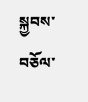སྐྱབས་བཅོལ་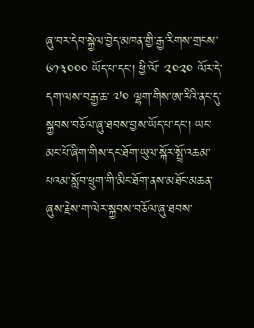ཞུ་བར་དེབ་སྐྱེལ་བྱེད་མཁན་གྱི་རྒྱ་རིགས་གྲངས་ ༦༡༣༠༠༠ ཡོད་པ་དང་། ཕྱི་ལོ་ ༢༠༢༠ ལོར་དེ་དག་ལས་བརྒྱ་ཆ་ ༧༠ ལྷག་གིས་ཨ་རིའི་ནང་དུ་སྐྱབས་བཅོལ་ཞུ་ཐབས་བྱས་ཡོད་པ་དང་། ཡང་མང་པོ་ཞིག་གིས་དང་ཐོག་ཡུལ་སྐོར་སྤྲོ་འཆམ་པའམ་སློབ་ཕྲུག་གི་མིང་ཐོག་ནས་མཐོང་མཆན་ཞུས་རྗེས་ག་ལེར་སྐྱབས་བཅོལ་ཞུ་ཐབས་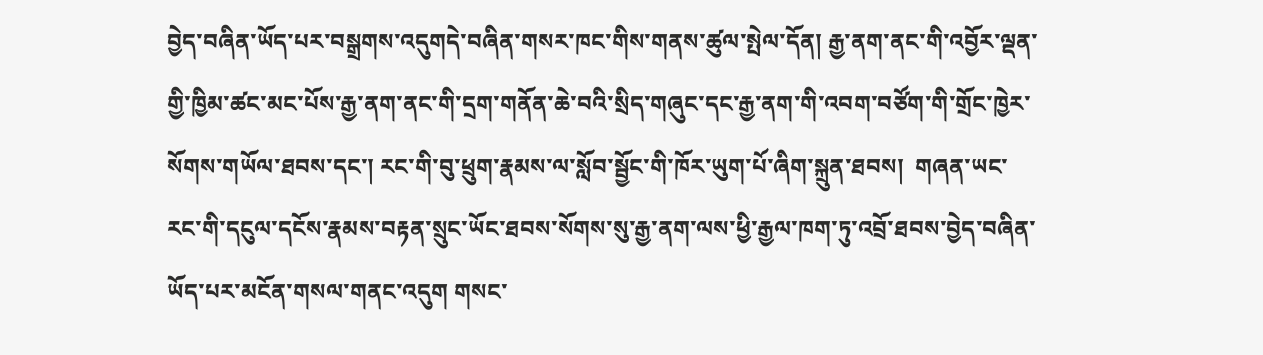བྱེད་བཞིན་ཡོད་པར་བསྒྲགས་འདུགདེ་བཞིན་གསར་ཁང་གིས་གནས་ཚུལ་སྤེལ་དོན། རྒྱ་ནག་ནང་གི་འབྱོར་ལྡན་གྱི་ཁྱིམ་ཚང་མང་པོས་རྒྱ་ནག་ནང་གི་དྲག་གནོན་ཆེ་བའི་སྲིད་གཞུང་དང་རྒྱ་ནག་གི་འབག་བཙོག་གི་གྲོང་ཁྱེར་སོགས་གཡོལ་ཐབས་དང་། རང་གི་བུ་ཕྲུག་རྣམས་ལ་སློབ་སྦྱོང་གི་ཁོར་ཡུག་པོ་ཞིག་སྐྲུན་ཐབས།  གཞན་ཡང་རང་གི་དངུལ་དངོས་རྣམས་བརྟན་སྲུང་ཡོང་ཐབས་སོགས་སུ་རྒྱ་ནག་ལས་ཕྱི་རྒྱལ་ཁག་ཏུ་འབྲོ་ཐབས་བྱེད་བཞིན་ཡོད་པར་མངོན་གསལ་གནང་འདུག གསང་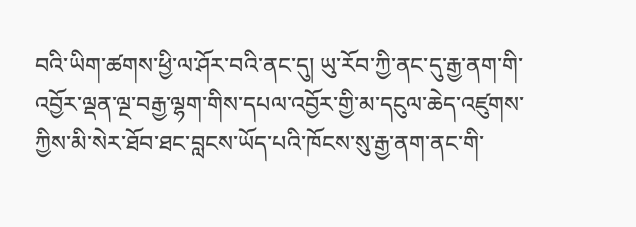བའི་ཡིག་ཚགས་ཕྱི་ལ་ཤོར་བའི་ནང་དུ། ཡུ་རོབ་ཀྱི་ནང་དུ་རྒྱ་ནག་གི་འབྱོར་ལྡན་ལྔ་བརྒྱ་ལྷག་གིས་དཔལ་འབྱོར་གྱི་མ་དངུལ་ཆེད་འཛུགས་ཀྱིས་མི་སེར་ཐོབ་ཐང་བླངས་ཡོད་པའི་ཁོངས་སུ་རྒྱ་ནག་ནང་གི་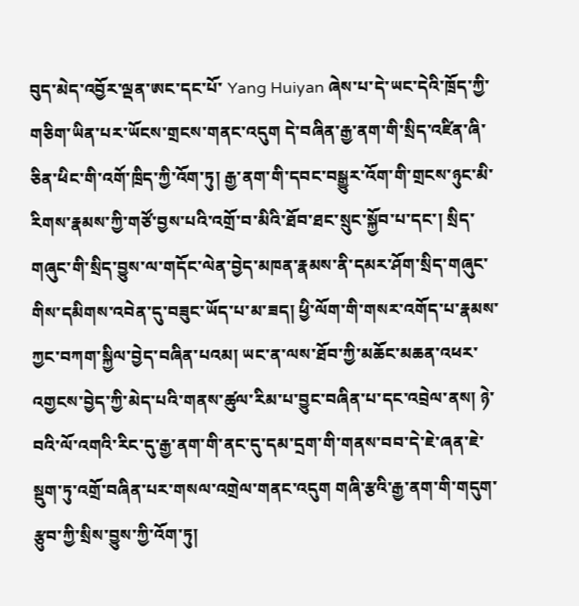བུད་མེད་འབྱོར་ལྡན་ཨང་དང་པོ་ Yang Huiyan ཞེས་པ་དེ་ཡང་དེའི་ཁྲོད་ཀྱི་གཅིག་ཡིན་པར་ཡོངས་གྲངས་གནང་འདུག དེ་བཞིན་རྒྱ་ནག་གི་སྲིད་འཛིན་ཞི་ཅིན་ཕིང་གི་འགོ་ཁྲིད་ཀྱི་འོག་ཏུ། རྒྱ་ནག་གི་དབང་བསྒྱུར་འོག་གི་གྲངས་ཉུང་མི་རིགས་རྣམས་ཀྱི་གཙོ་བྱས་པའི་འགྲོ་བ་མིའི་ཐོབ་ཐང་སྲུང་སྐྱོབ་པ་དང་། སྲིད་གཞུང་གི་སྲིད་བྱུས་ལ་གདོང་ལེན་བྱེད་མཁན་རྣམས་ནི་དམར་ཤོག་སྲིད་གཞུང་གིས་དམིགས་འབེན་དུ་བཟུང་ཡོད་པ་མ་ཟད། ཕྱི་ལོག་གི་གསར་འགོད་པ་རྣམས་ཀྱང་བཀག་སྐྱིལ་བྱེད་བཞིན་པའམ། ཡང་ན་ལས་ཐོབ་ཀྱི་མཆོང་མཆན་འཕར་འགྱངས་བྱེད་ཀྱི་མེད་པའི་གནས་ཚུལ་རིམ་པ་བྱུང་བཞིན་པ་དང་འབྲེལ་ནས། ཉེ་བའི་ལོ་འགའི་རིང་དུ་རྒྱ་ནག་གི་ནང་དུ་དམ་དྲག་གི་གནས་བབ་དེ་ཇེ་ཞན་ཇེ་སྡུག་ཏུ་འགྲོ་བཞིན་པར་གསལ་འགྲེལ་གནང་འདུག གཞི་རྩའི་རྒྱ་ནག་གི་གདུག་རྩུབ་ཀྱི་སྲིས་བྱུས་ཀྱི་འོག་ཏུ།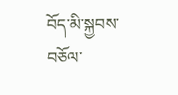བོད་མི་སྐྱབས་བཅོལ་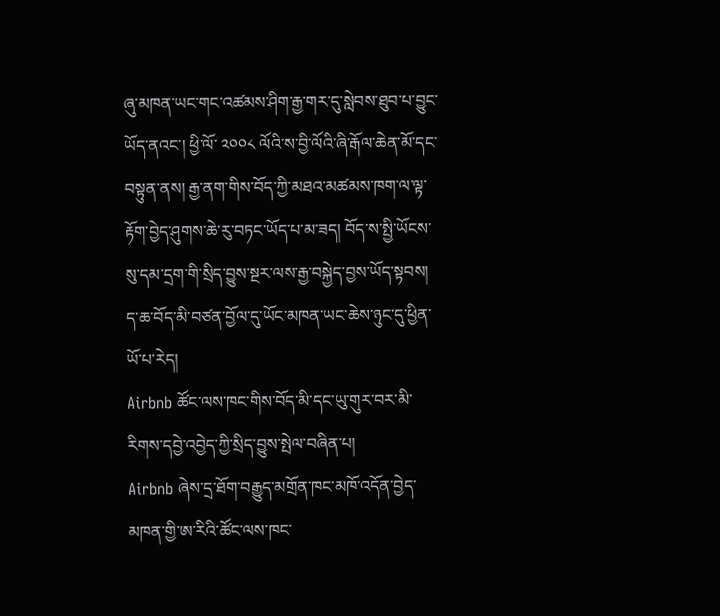ཞུ་མཁན་ཡང་གང་འཚམས་ཤིག་རྒྱ་གར་དུ་སླེབས་ཐུབ་པ་བྱུང་ཡོད་ནའང་། ཕྱི་ལོ་ ༢༠༠༨ ལོའི་ས་བྱི་ལོའི་ཞི་རྒོལ་ཆེན་མོ་དང་བསྟུན་ནས། རྒྱ་ནག་གིས་བོད་ཀྱི་མཐའ་མཚམས་ཁག་ལ་ལྟ་རྟོག་བྱེད་ཤུགས་ཆེ་རུ་བཏང་ཡོད་པ་མ་ཟད། བོད་ས་སྤྱི་ཡོངས་སུ་དམ་དྲག་གི་སྲིད་བྱུས་སྔར་ལས་རྒྱ་བསྐྱེད་བྱས་ཡོད་སྟབས། ད་ཆ་བོད་མི་བཙན་བྱོལ་དུ་ཡོང་མཁན་ཡང་ཆེས་ཉུང་དུ་ཕྱིན་ཡོ་པ་རེད།
Airbnb ཚོང་ལས་ཁང་གིས་བོད་མི་དང་ཡུ་གུར་བར་མི་རིགས་དབྱེ་འབྱེད་ཀྱི་སྲིད་བྱུས་སྤེལ་བཞིན་པ།
Airbnb ཞེས་དྲ་ཐོག་བརྒྱུད་མགྲོན་ཁང་མཁོ་འདོན་བྱེད་མཁན་གྱི་ཨ་རིའི་ཚོང་ལས་ཁང་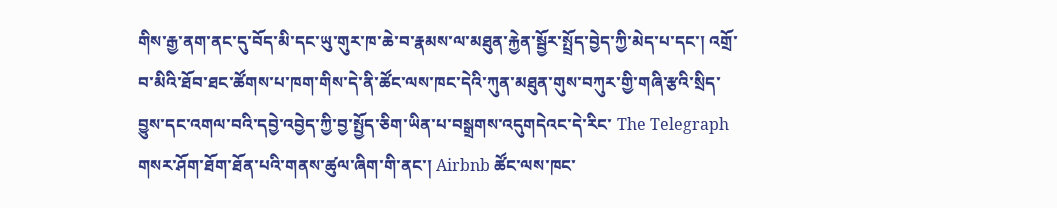གིས་རྒྱ་ནག་ནང་དུ་བོད་མི་དང་ཡུ་གུར་ཁ་ཆེ་བ་རྣམས་ལ་མཐུན་རྐྱེན་སྦྱོར་སྤྲོད་བྱེད་ཀྱི་མེད་པ་དང་། འགྲོ་བ་མིའི་ཐོབ་ཐང་ཚོགས་པ་ཁག་གིས་དེ་ནི་ཚོང་ལས་ཁང་དེའི་ཀུན་མཐུན་གུས་བཀུར་གྱི་གཞི་རྩའི་སྲིད་བྱུས་དང་འགལ་བའི་དབྱེ་འབྱེད་ཀྱི་བྱ་སྤྱོད་ཅིག་ཡིན་པ་བསྒྲགས་འདུགདེའང་དེ་རིང་ The Telegraph གསར་ཤོག་ཐོག་ཐོན་པའི་གནས་ཚུལ་ཞིག་གི་ནང་། Airbnb ཚོང་ལས་ཁང་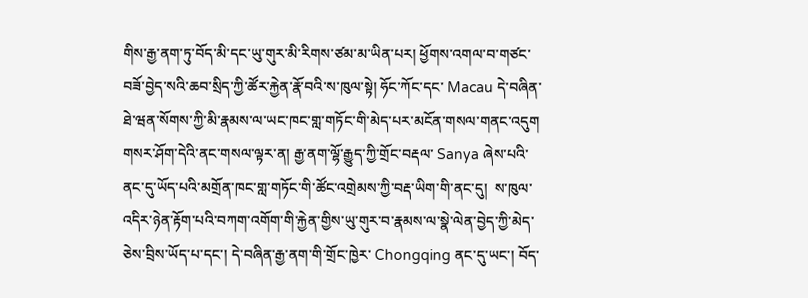གིས་རྒྱ་ནག་ཏུ་བོད་མི་དང་ཡུ་གུར་མི་རིགས་ཙམ་མ་ཡིན་པར། ཕྱོགས་འགལ་བ་གཙང་བཟོ་བྱེད་སའི་ཆབ་སྲིད་ཀྱི་ཚོར་རྐྱེན་རྣོ་བའི་ས་ཁུལ་སྟེ། ཧོང་ཀོང་དང་ Macau དེ་བཞིན་ཐེ་ཝན་སོགས་ཀྱི་མི་རྣམས་ལ་ཡང་ཁང་གླ་གཏོང་གི་མེད་པར་མངོན་གསལ་གནང་འདུག གསར་ཤོག་དེའི་ནང་གསལ་ལྟར་ན། རྒྱ་ནག་ལྷོ་རྒྱུད་ཀྱི་གྲོང་བརྡལ་ Sanya ཞེས་པའི་ནང་དུ་ཡོད་པའི་མགྲོན་ཁང་གླ་གཏོང་གི་ཚོང་འགྲེམས་ཀྱི་བརྡ་ཡིག་གི་ནང་དུ།  ས་ཁུལ་འདིར་ཉེན་རྟོག་པའི་བཀག་འགོག་གི་རྐྱེན་གྱིས་ཡུ་གུར་བ་རྣམས་ལ་སྣེ་ལེན་བྱེད་ཀྱི་མེད་ཅེས་བྲིས་ཡོད་པ་དང་། དེ་བཞིན་རྒྱ་ནག་གི་གྲོང་ཁྱེར་ Chongqing ནང་དུ་ཡང་། བོད་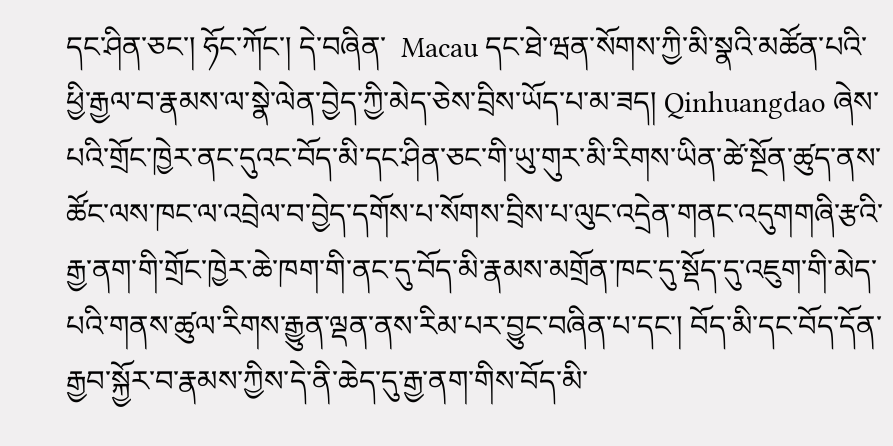དང་ཤིན་ཅང་། ཧོང་ཀོང་། དེ་བཞིན་  Macau དང་ཐེ་ཝན་སོགས་ཀྱི་མི་སྣའི་མཚོན་པའི་ཕྱི་རྒྱལ་བ་རྣམས་ལ་སྣེ་ལེན་བྱེད་ཀྱི་མེད་ཅེས་བྲིས་ཡོད་པ་མ་ཟད། Qinhuangdao ཞེས་པའི་གྲོང་ཁྱེར་ནང་དུའང་བོད་མི་དང་ཤིན་ཅང་གི་ཡུ་གུར་མི་རིགས་ཡིན་ཚེ་སྔོན་ཚུད་ནས་ཚོང་ལས་ཁང་ལ་འབྲེལ་བ་བྱེད་དགོས་པ་སོགས་བྲིས་པ་ལུང་འདྲེན་གནང་འདུགགཞི་རྩའི་རྒྱ་ནག་གི་གྲོང་ཁྱེར་ཆེ་ཁག་གི་ནང་དུ་བོད་མི་རྣམས་མགྲོན་ཁང་དུ་སྡོད་དུ་འཇུག་གི་མེད་པའི་གནས་ཚུལ་རིགས་རྒྱུན་ལྡན་ནས་རིམ་པར་བྱུང་བཞིན་པ་དང་། བོད་མི་དང་བོད་དོན་རྒྱབ་སྐྱོར་བ་རྣམས་ཀྱིས་དེ་ནི་ཆེད་དུ་རྒྱ་ནག་གིས་བོད་མི་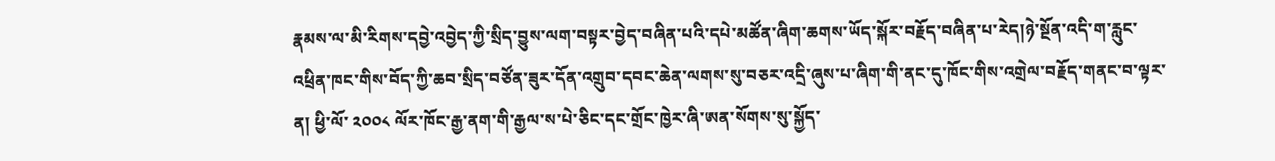རྣམས་ལ་མི་རིགས་དབྱེ་འབྱེད་ཀྱི་སྲིད་བྱུས་ལག་བསྟར་བྱེད་བཞིན་པའི་དཔེ་མཚོན་ཞིག་ཆགས་ཡོད་སྐོར་བརྗོད་བཞིན་པ་རེད།ཉེ་སྔོན་འདི་ག་རླུང་འཕྲིན་ཁང་གིས་བོད་ཀྱི་ཆབ་སྲིད་བཙོན་ཟུར་དོན་འགྲུབ་དབང་ཆེན་ལགས་སུ་བཅར་འདྲི་ཞུས་པ་ཞིག་གི་ནང་དུ་ཁོང་གིས་འགྲེལ་བརྗོད་གནང་བ་ལྟར་ན། ཕྱི་ལོ་ ༢༠༠༨ ལོར་ཁོང་རྒྱ་ནག་གི་རྒྱལ་ས་པེ་ཅིང་དང་གྲོང་ཁྱེར་ཞི་ཨན་སོགས་སུ་སྐྱོད་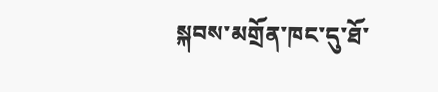སྐབས་མགྲོན་ཁང་དུ་ཐོ་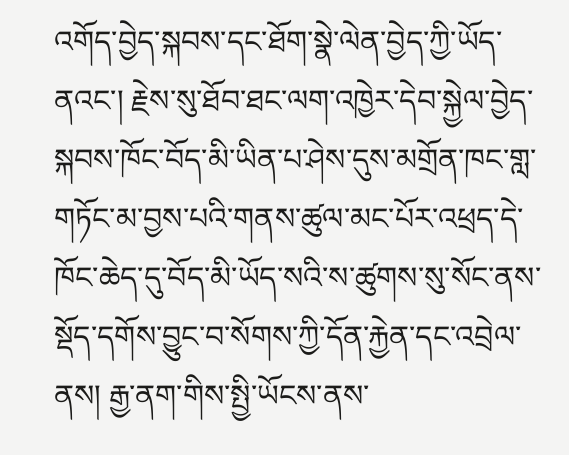འགོད་བྱེད་སྐབས་དང་ཐོག་སྣེ་ལེན་བྱེད་ཀྱི་ཡོད་ནའང་། རྗེས་སུ་ཐོབ་ཐང་ལག་འཁྱེར་དེབ་སྐྱེལ་བྱེད་སྐབས་ཁོང་བོད་མི་ཡིན་པ་ཤེས་དུས་མགྲོན་ཁང་གླ་གཏོང་མ་བྱས་པའི་གནས་ཚུལ་མང་པོར་འཕྲད་དེ་ཁོང་ཆེད་དུ་བོད་མི་ཡོད་སའི་ས་ཚུགས་སུ་སོང་ནས་སྡོད་དགོས་བྱུང་བ་སོགས་ཀྱི་དོན་རྐྱེན་དང་འབྲེལ་ནས། རྒྱ་ནག་གིས་སྤྱི་ཡོངས་ནས་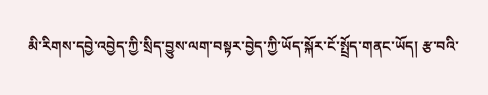མི་རིགས་དབྱེ་འབྱེད་ཀྱི་སྲིད་བྱུས་ལག་བསྟར་བྱེད་ཀྱི་ཡོད་སྐོར་ངོ་སྤྲོད་གནང་ཡོད། རྩ་བའི་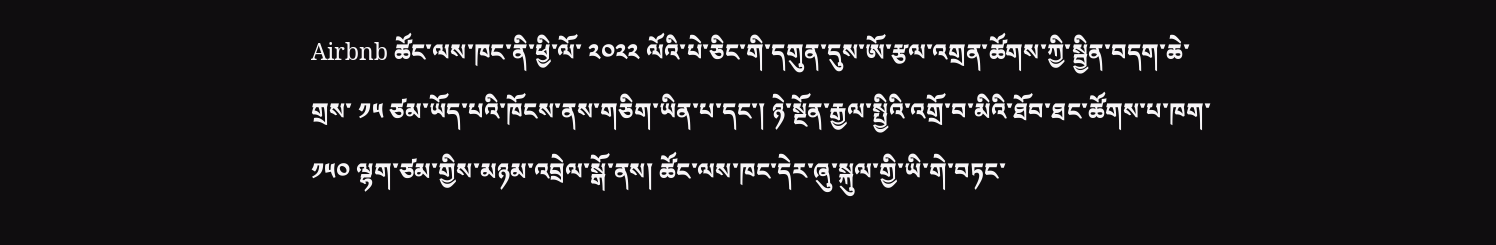Airbnb ཚོང་ལས་ཁང་ནི་ཕྱི་ལོ་ ༢༠༢༢ ལོའི་པེ་ཅིང་གི་དགུན་དུས་ཨོ་རྩལ་འགྲན་ཚོགས་ཀྱི་སྦྱིན་བདག་ཆེ་གྲས་ ༡༥ ཙམ་ཡོད་པའི་ཁོངས་ནས་གཅིག་ཡིན་པ་དང་། ཉེ་སྔོན་རྒྱལ་སྤྱིའི་འགྲོ་བ་མིའི་ཐོབ་ཐང་ཚོགས་པ་ཁག་ ༡༥༠ ལྷག་ཙམ་གྱིས་མཉམ་འབྲེལ་སྒོ་ནས། ཚོང་ལས་ཁང་དེར་ཞུ་སྐུལ་གྱི་ཡི་གེ་བཏང་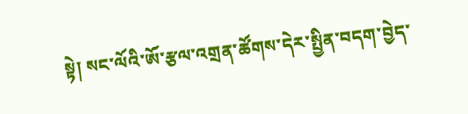སྟེ། སང་ལོའི་ཨོ་རྩལ་འགྲན་ཚོགས་དེར་སྤྱིན་བདག་བྱེད་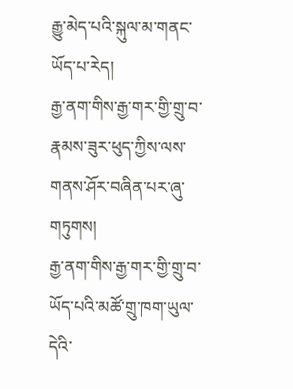རྒྱུ་མེད་པའི་སྐུལ་མ་གནང་ཡོད་པ་རེད།
རྒྱ་ནག་གིས་རྒྱ་གར་གྱི་གྲུ་བ་རྣམས་ཟུར་ཕུད་ཀྱིས་ལས་གནས་ཤོར་བཞིན་པར་ཞུ་གཏུགས།
རྒྱ་ནག་གིས་རྒྱ་གར་གྱི་གྲུ་བ་ཡོད་པའི་མཚོ་གྲུ་ཁག་ཡུལ་དེའི་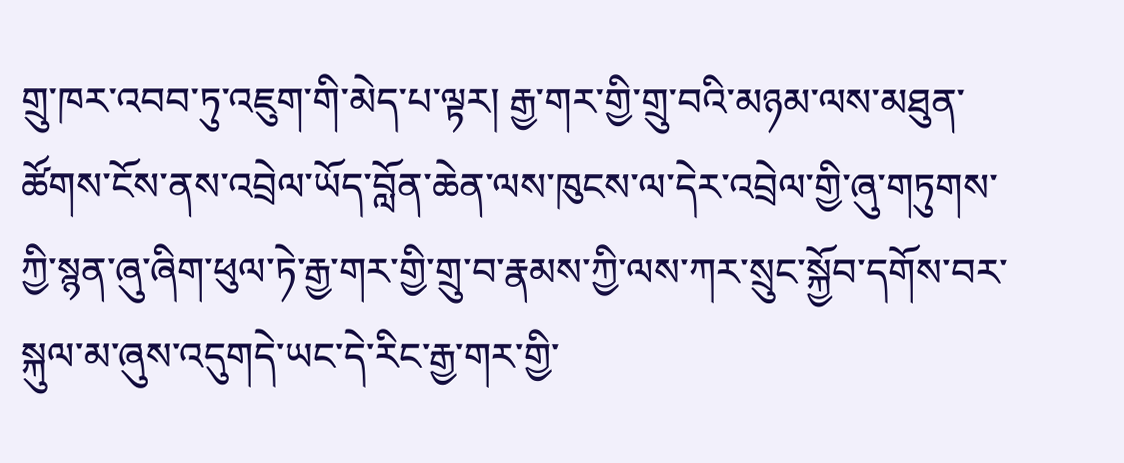གྲུ་ཁར་འབབ་ཏུ་འཇུག་གི་མེད་པ་ལྟར། རྒྱ་གར་གྱི་གྲུ་བའི་མཉམ་ལས་མཐུན་ཚོགས་ངོས་ནས་འབྲེལ་ཡོད་བློན་ཆེན་ལས་ཁུངས་ལ་དེར་འབྲེལ་གྱི་ཞུ་གཏུགས་ཀྱི་སྙན་ཞུ་ཞིག་ཕུལ་ཏེ་རྒྱ་གར་གྱི་གྲུ་བ་རྣམས་ཀྱི་ལས་ཀར་སྲུང་སྐྱོབ་དགོས་བར་སྐུལ་མ་ཞུས་འདུགདེ་ཡང་དེ་རིང་རྒྱ་གར་གྱི་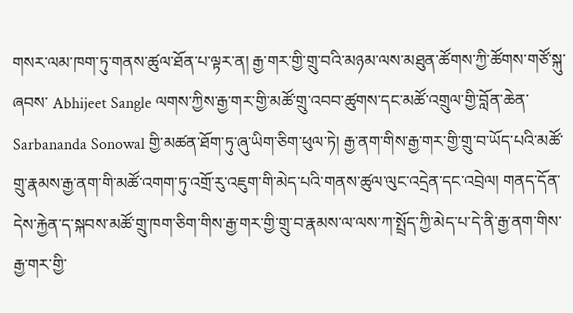གསར་ལམ་ཁག་ཏུ་གནས་ཚུལ་ཐོན་པ་ལྟར་ན། རྒྱ་གར་གྱི་གྲུ་བའི་མཉམ་ལས་མཐུན་ཚོགས་ཀྱི་ཚོགས་གཙོ་སྐུ་ཞབས་ Abhijeet Sangle ལགས་ཀྱིས་རྒྱ་གར་གྱི་མཚོ་གྲུ་འབབ་ཚུགས་དང་མཚོ་འགྲུལ་གྱི་བློན་ཆེན་ Sarbananda Sonowal གྱི་མཚན་ཐོག་ཏུ་ཞུ་ཡིག་ཅིག་ཕུལ་ཏེ། རྒྱ་ནག་གིས་རྒྱ་གར་གྱི་གྲུ་བ་ཡོད་པའི་མཚོ་གྲུ་རྣམས་རྒྱ་ནག་གི་མཚོ་འགག་ཏུ་འགྲོ་རུ་འཇུག་གི་མེད་པའི་གནས་ཚུལ་ལུང་འདྲེན་དང་འབྲེལ། གནད་དོན་དེས་རྐྱེན་ད་སྐབས་མཚོ་གྲུ་ཁག་ཅིག་གིས་རྒྱ་གར་གྱི་གྲུ་བ་རྣམས་ལ་ལས་ཀ་སྤྲོད་ཀྱི་མེད་པ་དེ་ནི་རྒྱ་ནག་གིས་རྒྱ་གར་གྱི་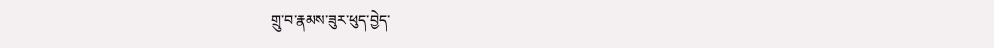གྲུ་བ་རྣམས་ཟུར་ཕུད་བྱེད་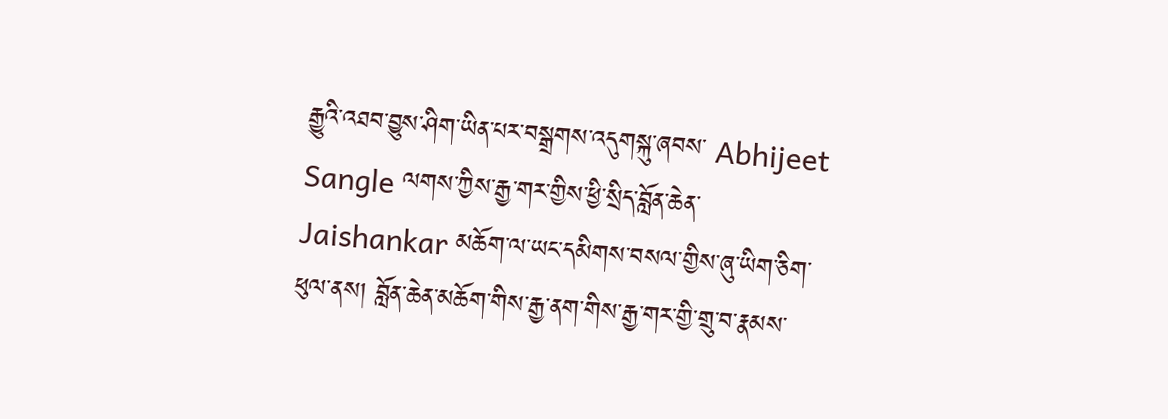རྒྱུའི་འཐབ་བྱུས་ཤིག་ཡིན་པར་བསྒྲགས་འདུགསྐུ་ཞབས་ Abhijeet Sangle ལགས་ཀྱིས་རྒྱ་གར་གྱིས་ཕྱི་སྲིད་བློན་ཆེན་ Jaishankar མཆོག་ལ་ཡང་དམིགས་བསལ་གྱིས་ཞུ་ཡིག་ཅིག་ཕུལ་ནས། བློན་ཆེན་མཆོག་གིས་རྒྱ་ནག་གིས་རྒྱ་གར་གྱི་གྲུ་བ་རྣམས་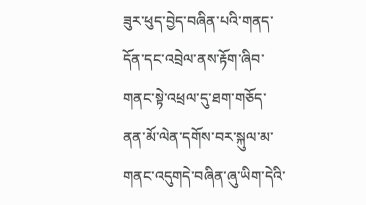ཟུར་ཕུད་བྱེད་བཞིན་པའི་གནད་དོན་དང་འབྲེལ་ནས་རྟོག་ཞིབ་གནང་སྟེ་འཕྲལ་དུ་ཐག་གཅོད་ནན་མོ་ལེན་དགོས་བར་སྐུལ་མ་གནང་འདུགདེ་བཞིན་ཞུ་ཡིག་དེའི་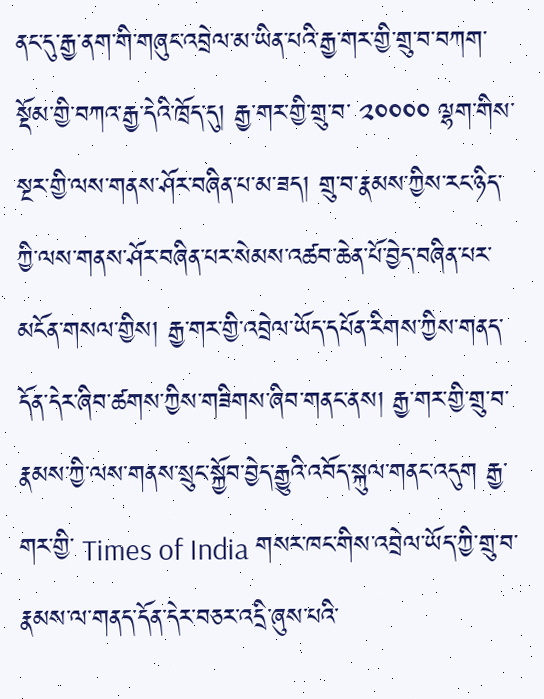ནང་དུ་རྒྱ་ནག་གི་གཞུང་འབྲེལ་མ་ཡིན་པའི་རྒྱ་གར་གྱི་གྲུ་བ་བཀག་སྡོམ་གྱི་བཀའ་རྒྱ་དེའི་ཁྲོད་དུ། རྒྱ་གར་གྱི་གྲུ་བ་ ༢༠༠༠༠ ལྷག་གིས་སྔར་གྱི་ལས་གནས་ཤོར་བཞིན་པ་མ་ཟད། གྲུ་བ་རྣམས་ཀྱིས་རང་ཉིད་ཀྱི་ལས་གནས་ཤོར་བཞིན་པར་སེམས་འཚབ་ཆེན་པོ་བྱེད་བཞིན་པར་མངོན་གསལ་གྱིས། རྒྱ་གར་གྱི་འབྲེལ་ཡོད་དཔོན་རིགས་ཀྱིས་གནད་དོན་དེར་ཞིབ་ཚགས་ཀྱིས་གཟིགས་ཞིབ་གནང་ནས། རྒྱ་གར་གྱི་གྲུ་བ་རྣམས་ཀྱི་ལས་གནས་སྲུང་སྐྱོབ་བྱེད་རྒྱུའི་འབོད་སྐུལ་གནང་འདུག རྒྱ་གར་གྱི་ Times of India གསར་ཁང་གིས་འབྲེལ་ཡོད་ཀྱི་གྲུ་བ་རྣམས་ལ་གནད་དོན་དེར་བཅར་འདྲི་ཞུས་པའི་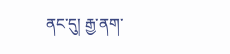ནང་དུ། རྒྱ་ནག་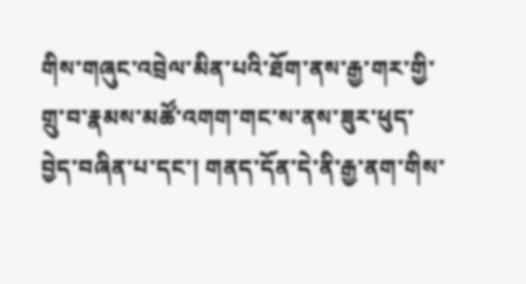གིས་གཞུང་འབྲེལ་མིན་པའི་ཐོག་ནས་རྒྱ་གར་གྱི་གྲུ་བ་རྣམས་མཚོ་འགག་གང་ས་ནས་ཟུར་ཕུད་བྱེད་བཞིན་པ་དང་། གནད་དོན་དེ་ནི་རྒྱ་ནག་གིས་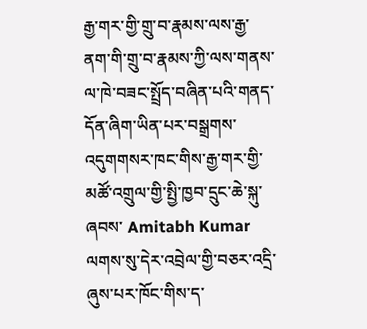རྒྱ་གར་གྱི་གྲུ་བ་རྣམས་ལས་རྒྱ་ནག་གི་གྲུ་བ་རྣམས་ཀྱི་ལས་གནས་ལ་ཁེ་བཟང་སྤྲོད་བཞིན་པའི་གནད་དོན་ཞིག་ཡིན་པར་བསྒྲགས་འདུགགསར་ཁང་གིས་རྒྱ་གར་གྱི་མཚོ་འགྲུལ་གྱི་སྤྱི་ཁྱབ་དྲུང་ཆེ་སྐུ་ཞབས་ Amitabh Kumar ལགས་སུ་དེར་འབྲེལ་གྱི་བཅར་འདྲི་ཞུས་པར་ཁོང་གིས་ད་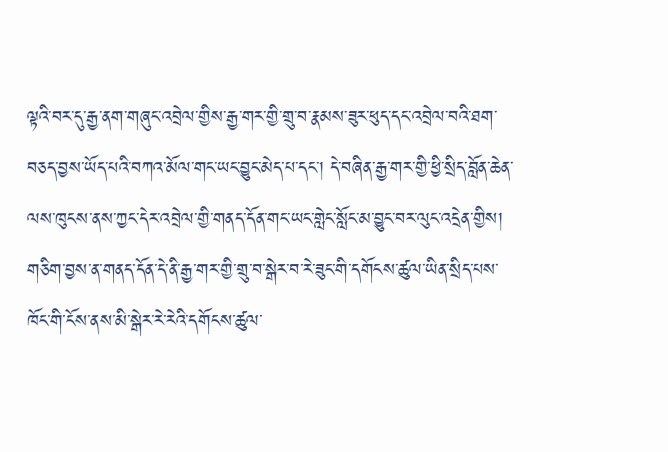ལྟའི་བར་དུ་རྒྱ་ནག་གཞུང་འབྲེལ་གྱིས་རྒྱ་གར་གྱི་གྲུ་བ་རྣམས་ཟུར་ཕུད་དང་འབྲེལ་བའི་ཐག་བཅད་བྱས་ཡོད་པའི་བཀའ་མོལ་གང་ཡང་བྱུང་མེད་པ་དང་། དེ་བཞིན་རྒྱ་གར་གྱི་ཕྱི་སྲིད་བློན་ཆེན་ལས་ཁུངས་ནས་ཀྱང་དེར་འབྲེལ་གྱི་གནད་དོན་གང་ཡང་གླེང་སློང་མ་བྱུང་བར་ལུང་འདྲེན་གྱིས། གཅིག་བྱས་ན་གནད་དོན་དེ་ནི་རྒྱ་གར་གྱི་གྲུ་བ་སྒེར་བ་རེ་ཟུང་གི་དགོངས་ཚུལ་ཡིན་སྲིད་པས་ཁོང་གི་ངོས་ནས་མི་སྒེར་རེ་རེའི་དགོངས་ཚུལ་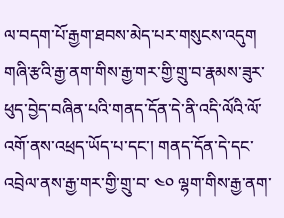ལ་བདག་པོ་རྒྱག་ཐབས་མེད་པར་གསུངས་འདུག གཞི་རྩའི་རྒྱ་ནག་གིས་རྒྱ་གར་གྱི་གྲུ་བ་རྣམས་ཟུར་ཕུད་བྱེད་བཞིན་པའི་གནད་དོན་དེ་ནི་འདི་ལོའི་ལོ་འགོ་ནས་འཕྲད་ཡོད་པ་དང་། གནད་དོན་དེ་དང་འབྲེལ་ནས་རྒྱ་གར་གྱི་གྲུ་བ་ ༤༠ ལྷག་གིས་རྒྱ་ནག་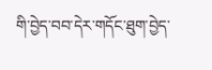གི་བྱེད་བབ་དེར་གདོང་ཐུག་བྱེད་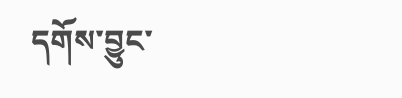དགོས་བྱུང་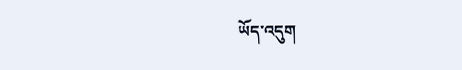ཡོད་འདུག